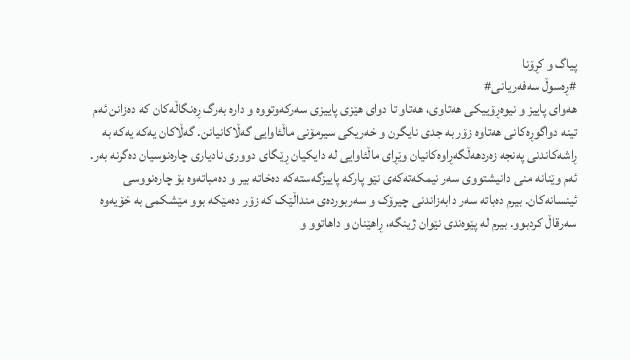پیاگ و کڕۆنا
#ڕەسوڵ سەفەریانی#
هەوای پاییز و نیوەڕۆییکی هەتاوی، هەتاو تا دوای هێزی پاییزی سەرکەوتووە و دارە بەرگ ڕەنگاڵەکان کە دەزانن ئەم تینە دواگوڕەکانی هەتاوە زۆر بە جدی نایگرن و خەریکی سیرمۆنی ماڵئاوایی گەڵاکانیانن. گەڵاکان یەکە یەکە بە ڕاشەکاندنی پەنجە زەردهەڵگەڕاوەکانیان وێڕای ماڵئاوایی لە دایکیان ڕێگای دووری نادیاری چارەنوسیان دەگرنە بەر. ئەم وێنانە منی دانیشتووی سەر نیمکەتەکەی نێو پارکە پاییزگەستەکە دەخاتە بیر و دەمباتەوە بۆ چارەنووسی ئینسانەکان. بیرم دەباتە سەر دابەزاندنی چیرۆک و سەربوردەی منداڵێک کە زۆر دەمێکە بوو مێشکمی بە خۆیەوە سەرقاڵ کردبوو. بیرم لە پێوەندی نێوان ژینگە، ڕاهێنان و داهاتوو و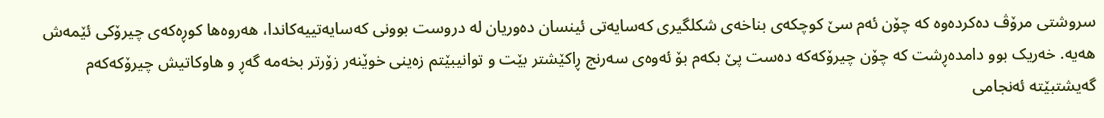سروشتی مرۆڤ دەکردەوە کە چۆن ئەم سێ کوچکەی بناخەی شکلگیری کەسایەتی ئینسان دەوریان لە دروست بوونی کەسایەتییەکاندا، هەروەها کوڕەکەی چیرۆکی ئێمەش هەیە. خەریک بوو دامدەڕشت کە چۆن چیرۆکەکە دەست پێ بکەم بۆ ئەوەی سەرنج ڕاکێشتر بێت و توانیبێتم زەینی خوێنەر زۆرتر بخەمە گەڕ و هاوکاتیش چیرۆکەکەم گەیشتبێتە ئەنجامی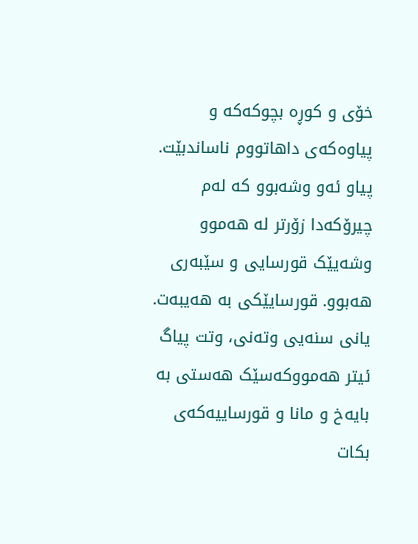خۆی و کوڕە بچوکەکە و پیاوەکەی داهاتووم ناساندبێت. پیاو ئەو وشەبوو کە لەم چیرۆکەدا زۆرتر لە هەموو وشەیێک قورسایی و سێبەری هەبوو. قورسایێکی بە هەیبەت. یانی سنەیی وتەنی، وتت پیاگ ئیتر هەمووکەسێک هەستی بە بایەخ و مانا و قورساییەکەی بکات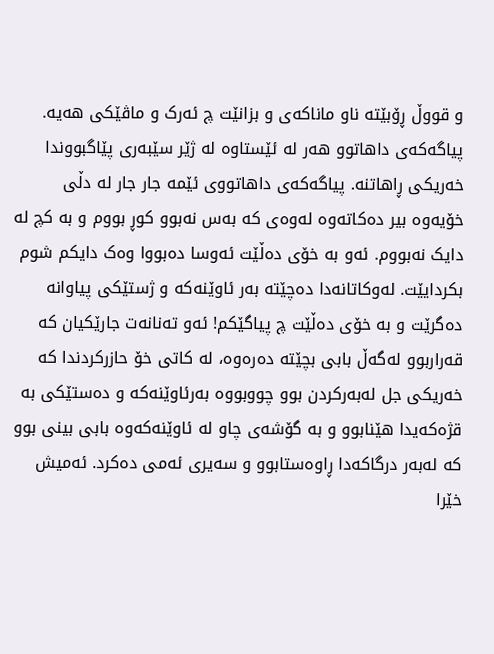و قووڵ ڕۆبێتە ناو ماناکەی و بزانێت چ ئەرک و ماڤێکی هەیە. پیاگەکەی داهاتوو هەر لە ئێستاوە لە ژێر سێبەری پێاگبووندا خەریکی ڕاهاتنە. پیاگەکەی داهاتووی ئێمە جار جار لە دڵی خۆیەوە بیر دەکاتەوە لەوەی کە بەس نەبوو کوڕ بووم و بە کچ لە دایک نەبووم. ئەو بە خۆی دەڵێت ئەوسا دەبووا وەک دایکم شوم بکردایێت. لەوکاتانەدا دەچێتە بەر ئاوێنەکە و ژستێکی پیاوانە دەگرێت و بە خۆی دەڵێت چ پیاگێکم! ئەو تەنانەت جارێکیان کە قەراربوو لەگەڵ بابی بچێتە دەرەوە، لە کاتی خۆ حازرکردندا کە خەریکی جل لەبەرکردن بوو چووبووە بەرئاوێنەکە و دەستێکی بە قژەکەیدا هێنابوو و بە گۆشەی چاو لە ئاوێنەکەوە بابی بینی بوو کە لەبەر درگاکەدا ڕاوەستابوو و سەیری ئەمی دەکرد. ئەمیش خێرا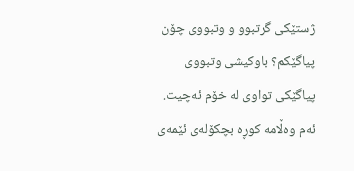ژستێکی گرتبوو و وتبووی چۆن پیاگێکم؟ باوکیشی وتبووی پیاگێکی تواوی لە خۆم ئەچیت. ئەم وەڵامە کوڕە بچکۆلەی ئێمەی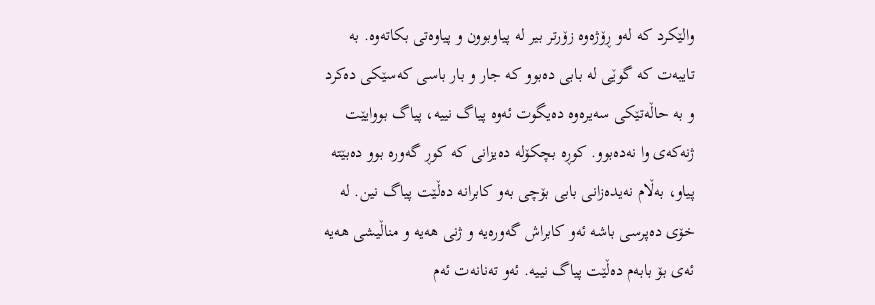والێکرد کە لەو ڕۆژەوە زۆرتر بیر لە پیاوبوون و پیاوەتی بکاتەوە. بە تایبەت کە گوێی لە بابی دەبوو کە جار و بار باسی کەسێکی دەکرد و بە حاڵەتێکی سەیرەوە دەیگوت ئەوە پیاگ نییە، پیاگ بووایێت ژنەکەی وا نەدەبوو. کوڕە بچکۆلە دەیزانی کە کوڕ گەورە بوو دەبێتە پیاو، بەڵام نەیدەزانی بابی بۆچی بەو کابرانە دەڵێت پیاگ نین. لە خۆی دەپرسی باشە ئەو کابراش گەورەیە و ژنی هەیە و مناڵیشی هەیە ئەی بۆ بابەم دەڵێت پیاگ نییە. ئەو تەنانەت ئەم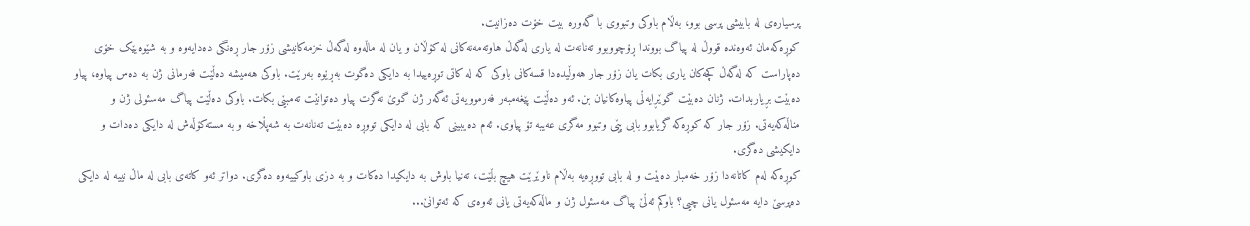پرسیارەی لە بابیشی پرسی بوو، بەڵام باوکی وتبووی با گەورە بیت خۆت دەزانیت.
کوڕەکەمان ئەوەندە قووڵ لە پیاگ بووندا ڕۆچووبوو تەنانەت لە یاری لەگەڵ هاوتەمەنەکانی لە کۆڵان و یان لە ماڵەوە لەگەڵ خزمەکانیشی زۆر جار ڕەنگی دەدایەوە و بە شێوەیێک خۆی دەپاراست کە لەگەڵ کچەکان یاری بکات یان زۆر جار هەوڵیدەدا قسەکانی باوکی کە لە کاتی توڕەییدا بە دایکی دەگوت بەڕێوە بەرێت. باوکی هەمیشە دەڵێت فەرمانی ژن بە دەس پیاوە، پیاو دەبێت بڕیاربدات. ژنان دەبێت گوێڕایەڵی پیاوەکانیان بن. ئەو دەڵێت پێغەمبەر فەرموویەتی ئەگەر ژن گوێ نەگرت پیاو دەتوانێت تەمبێی بکات. باوکی دەڵێت پیاگ مەسئولی ژن و مناڵەکەیەتی. زۆر جار کە کوڕەکە گریابوو بابی پێی وتبوو مەگری عەیبە تۆ پیاوی. ئەم دەیبینی کە بابی لە دایکی تووڕە دەبێت تەنانەت بە شەپڵاخە و بە مستەکۆڵەش لە دایکی دەدات و دایکیشی دەگری.
کوڕەکە لەم کاتانەدا زۆر خەمبار دەبێت و لە بابی تووڕەیە بەڵام ناوێرێت هیچ بڵێت، تەنیا باوش بە دایکیدا دەکات و بە دزی باوکییەوە دەگری. دواتر ئەو کاتەی بابی لە ماڵ نییە لە دایکی دەپرسێ دایە مەسئول یانی چیی؟ باوکم ئەڵێ پیاگ مەسئول ژن و ماڵەکەیەتی یانی ئەوەی کە ئەتوانێ...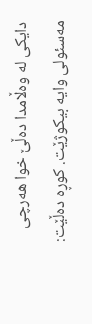دایکی لە وەڵامدا دەڵێ خوا هەرچی مەسئولی وایە بیکوژێت. کوڕە دەڵێت: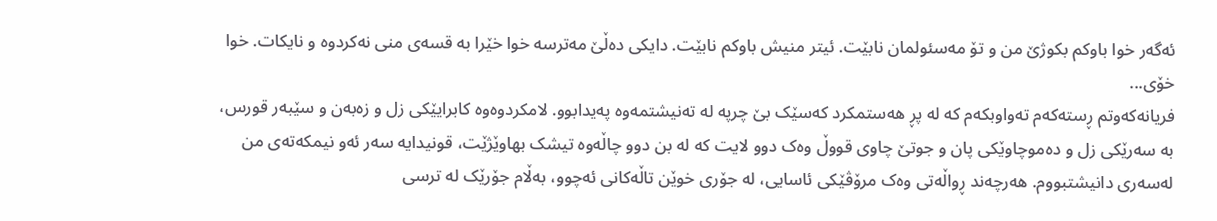ئەگەر خوا باوکم بکوژێ من و تۆ مەسئولمان نابێت. ئیتر منیش باوکم نابێت. دایکی دەڵێ مەترسە خوا خێرا بە قسەی منی نەکردوە و نایکات. خوا خۆی...
فریانەکەوتم ڕستەکەم تەواوبکەم کە لە پڕ هەستمکرد کەسێک بێ چرپە لە تەنیشتمەوە پەیدابوو. لامکردوەوە کابرایێکی زل و زەبەن و سێبەر قورس، بە سەرێکی زل و دەموچاوێکی پان و جوتێ چاوی قووڵ وەک دوو لایت کە لە بن دوو چاڵەوە تیشک بهاوێژێت، قونیدایە سەر ئەو نیمکەتەی من لەسەری دانیشتبووم. هەرچەند ڕواڵەتی وەک مرۆڤێکی ئاسایی، لە جۆری خوێن تاڵەکانی ئەچوو، بەڵام جۆرێک لە ترسی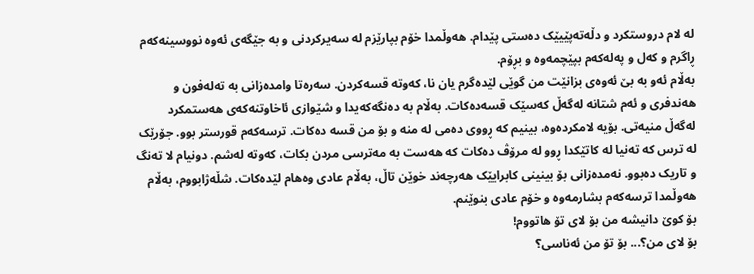لە لام دروستکرد و دڵەتەپێیێک دەستی پێدام. هەوڵمدا خۆم بپارێزم لە سەیرکردنی و بە جێگەی ئەوە نووسینەکەم ڕاگرم و کەل و پەلەکەم بپێچمەوە و بڕۆم.
بەڵام ئەو بە بێ ئەوەی بزانێت من گوێی لێدەگرم یان نا، کەوتە قسەکردن. سەرەتا وامدەزانی بە تەلەفون و هەندفری و ئەم شتانە لەگەڵ کەسێک قسەدەکات. بەڵام بە دەنگەکەیدا و شێوازی ئاخاوتنەکەی هەستمکرد لەگەڵ منیەتی. بۆیە لامکردەوە، بینیم کە ڕووی دەمی لە منە و بۆ من قسە دەکات. ترسەکەم قورستر بوو. جۆرێک لە ترس کە تەنیا لە کاتێکدا ڕوو لە مرۆڤ دەکات کە هەست بە مەترسی مردن بکات، کەوتە لەشم. دونیام لا تەنگ و تاریک دەبوو. نەمدەزانی بۆ بینینی کابرایێک هەرچەند خوێن تاڵ، بەڵام عادی وەهام لێدەکات. شڵەژابووم، بەڵام هەوڵمدا ترسەکەم بشارمەوە و خۆم عادی بنوێنم.
بۆ کوێ دانیشە من بۆ لای تۆ هاتووم!
بۆ لای من؟... بۆ تۆ من ئەناسی؟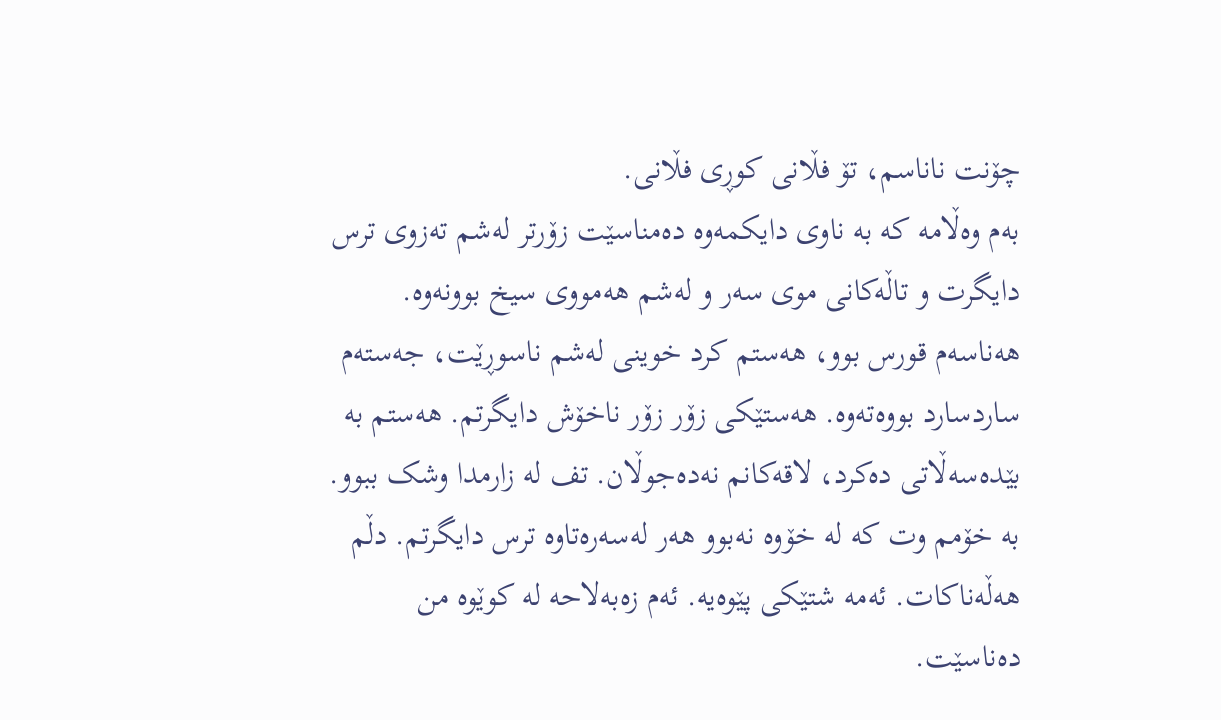چۆنت ناناسم، تۆ فڵانی کوڕی فڵانی.
بەم وەڵامە کە بە ناوی دایکمەوە دەمناسێت زۆرتر لەشم تەزوی ترس دایگرت و تاڵەکانی موی سەر و لەشم هەمووی سیخ بوونەوە. هەناسەم قورس بوو، هەستم کرد خوینی لەشم ناسوڕێت، جەستەم ساردسارد بووەتەوە. هەستێکی زۆر زۆر ناخۆش دایگرتم. هەستم بە بێدەسەڵاتی دەکرد، لاقەکانم نەدەجوڵان. تف لە زارمدا وشک ببوو. بە خۆمم وت کە لە خۆوە نەبوو هەر لەسەرەتاوە ترس دایگرتم. دڵم هەڵەناکات. ئەمە شتێکی پێوەیە. ئەم زەبەلاحە لە کوێوە من دەناسێت.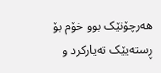هەرچۆنێک بوو خۆم بۆ ڕستەیێک تەیارکرد و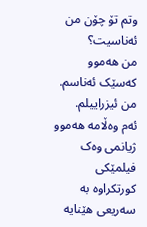وتم تۆ چۆن من ئەناسیت؟
من هەموو کەسێک ئەناسم. من ئیزراییلم.
ئەم وەڵامە هەموو ژیانمی وەک فیلمێکی کورتکراوە بە سەریعی هێنایە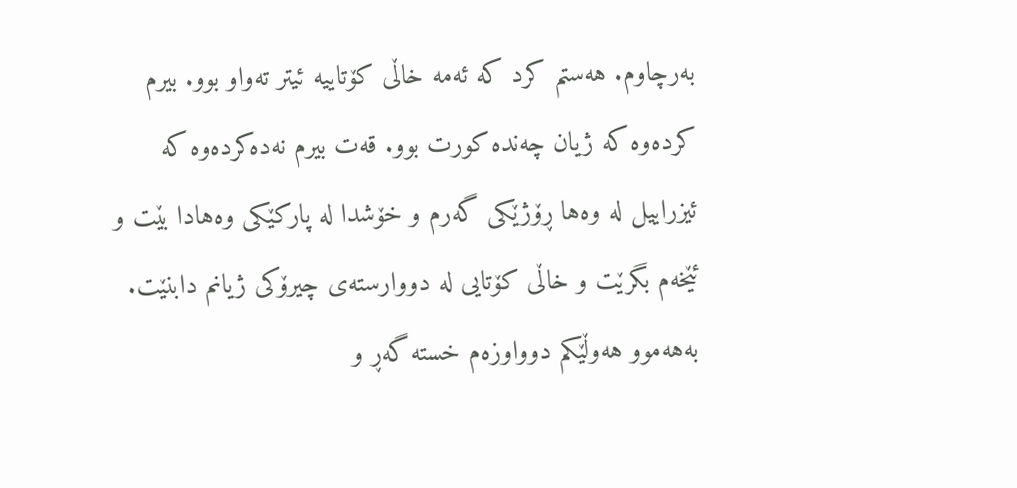بەرچاوم. هەستم کرد کە ئەمە خاڵی کۆتاییە ئیتر تەواو بوو. بیرم کردەوە کە ژیان چەندە کورت بوو. قەت بیرم نەدەکردەوە کە ئیزراییل لە وەها ڕۆژێکی گەرم و خۆشدا لە پارکێکی وەهادا بێت و ئێخەم بگرێت و خاڵی کۆتایی لە دووارستەی چیرۆکی ژیانم دابنێت.
بەهەموو هەوڵێکم دوواوزەم خستە گەڕ و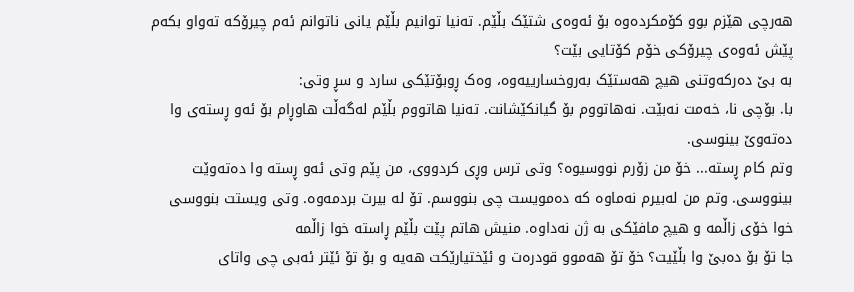هەرچی هێزم بوو کۆمکردەوە بۆ ئەوەی شتێک بڵێم. تەنیا توانیم بڵێم یانی ناتوانم ئەم چیرۆکە تەواو بکەم پێش ئەوەی چیرۆکی خۆم کۆتایی بێت؟
بە بێ دەرکەوتنی هیچ هەستێک بەروخسارییەوە، وەک ڕوبۆتێکی سارد و سڕ وتی:
با. بۆچی نا، خەمت نەبێت. نەهاتووم بۆ گیانکێشانت. تەنیا هاتووم بڵێم لەگەڵت هاوڕام بۆ ئەو ڕستەی وا دەتەوێ بینوسی.
وتم کام ڕستە... خۆ من زۆرم نووسیوە؟ وتی ترس وڕی کردووی، من پێم وتی ئەو ڕستە وا دەتەوێت بینووسی. وتم من لەبیرم نەماوە کە دەمویست چی بنووسم. تۆ لە بیرت بردمەوە. وتی ویستت بنووسی خوا خۆی زاڵمە و هیچ مافێکی بە ژن نەداوە. منیش هاتم پێت بڵێم ڕاستە خوا زاڵمە
جا تۆ بۆ دەبێ وا بڵێیت؟ خۆ تۆ هەموو قودرەت و ئێختیارێکت هەیە و بۆ تۆ ئێتر ئەبی چی واتای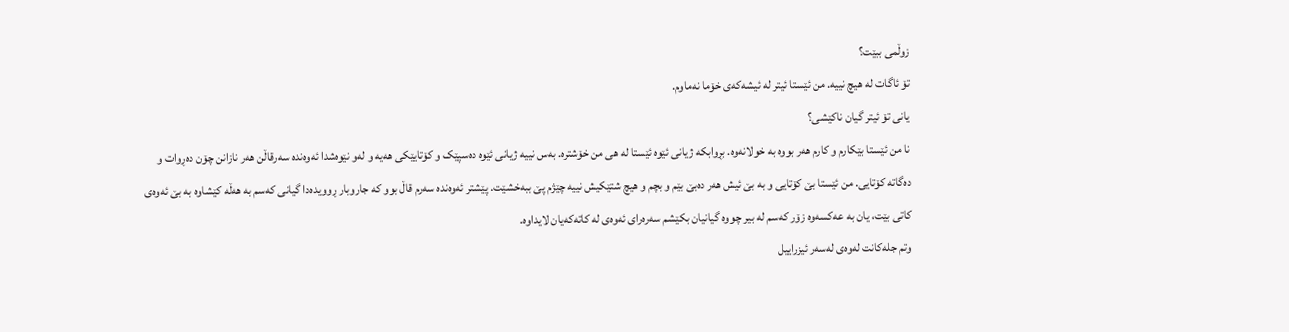زوڵمی ببێت؟
تۆ ئاگات لە هیچ نییە. من ئێستا ئیتر لە ئیشەکەی خۆما نەماوم.
یانی تۆ ئیتر گیان ناکێشی؟
نا من ئێستا بێکارم و کارم هەر بووە بە خولانەوە. بڕوابکە ژیانی ئێوە ئێستا لە هی من خۆشترە. بەس نییە ژیانی ئێوە دەسپێک و کۆتایێکی هەیە و لەو نێوەشدا ئەوەندە سەرقاڵن هەر نازانن چۆن دەڕوات و دەگاتە کۆتایی. من ئێستا بێ کۆتایی و بە بێ ئیش هەر دەبێ بێم و بچم و هیچ شتێکیش نییە چێژم پێ ببەخشێت. پێشتر ئەوەندە سەرم قاڵ بوو کە جاروبار ڕوویدەدا گیانی کەسم بە هەڵە کێشاوە بە بێ ئەوەی کاتی بێت، یان بە عەکسەوە زۆر کەسم لە بیر چووە گیانیان بکێشم سەرەرای ئەوەی لە کاتەکەیان لایداوە.
وتم جلەکانت لەوەی لەسەر ئیزراییل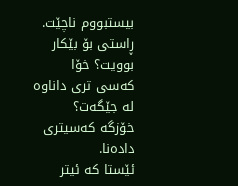بیستبووم ناچێت. ڕاستی بۆ بێکار بوویت؟ خۆا کەسی تری داناوە لە جێگەت؟
خۆزگە کەسیتری دادەنا.
ئێستا کە ئیتر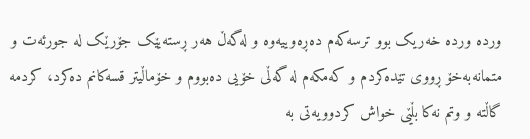وردە وردە خەریک بوو ترسەکەم دەڕەوییەوە و لەگەڵ هەر ڕستەیێک جۆرێک لە جورئەت و متمانەبەخۆ ڕووی تێدەکردم و کەمکەم لە گەڵی خۆیی دەبووم و خۆماڵیتر قسەکانم دەکرد، کردمە گاڵتە و وتم نەکا بڵێی خواش کردوویەتی بە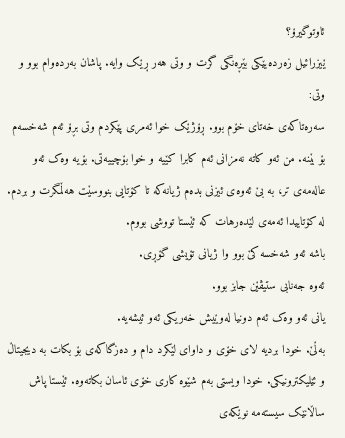ئاوتوگیرۆ؟
ێیزرائیل زەردەیێکی بێڕەنگی گرت و وتی هەر ڕێک وایە. پاشان بەردەوام بوو و وتی:
سەرەتاکەی خەتای خۆم بوو. ڕۆژێک خوا ئەمری پێکردم وتی بڕۆ ئەم شەخسەم بۆ بێنە. من ئەو کاتە نەمزانی ئەم کابرا کێیە و خوا بۆچییەتی. بۆیە وەک ئەو عالەمەی تر، بە بێ ئەوەی ئیزنی بدەم ژیانەکە تا کۆتایی بنووسێت هەڵمگرت و بردم. لە کۆتاییدا ئەمەی لێدەرهات کە ئێستا تووشی بووم.
باشە ئەو شەخسە کێ بوو وا ژیانی تۆیشی گۆڕی.
ئەوە جەنابی ستیڤێن جابز بوو.
یانی ئەو وەک ئەم دونیا لەوێیش خەریکی ئەو ئیشەیە.
بەڵێ. خودا بردیە لای خۆی و داوای لێکرد دام و دەزگاکەی بۆ بکات بە دیجیتاڵ و ئێلیکترونیکی. خودا ویستی بەم شێوە کاری خۆی ئاسان بکاتەوە. ئێستا پاش ساڵانێک سیستەمە نوێکەی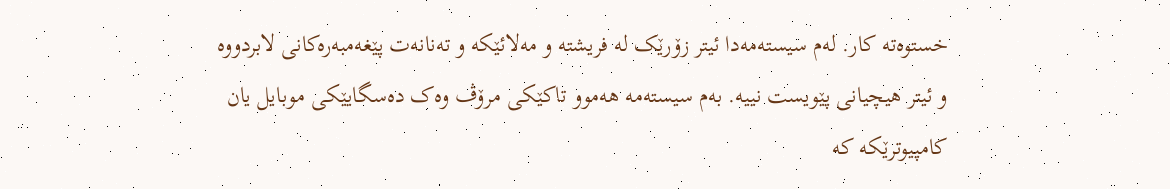خستوەتە کار. لەم سیستەمەدا ئیتر زۆرێک لە فریشتە و مەلائێکە و تەنانەت پێغەمبەرەکانی لابردووە و ئیتر هیچیانی پێویست نییە. بەم سیستەمە هەموو تاکێکی مرۆڤ وەک دەسگایێکی موبایل یان کامپیوترێکە کە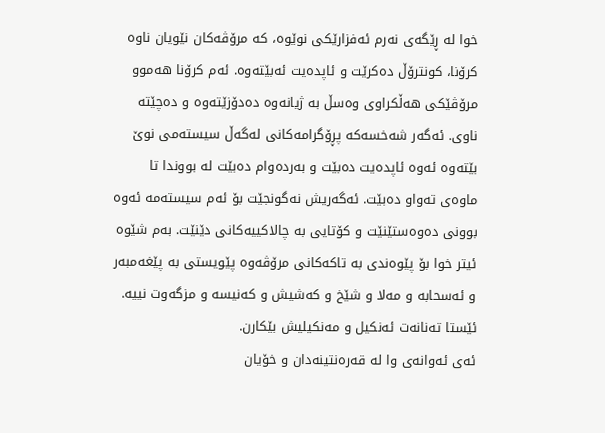خوا لە ڕێگەی نەرم ئەفزارێکی نوێوە، کە مرۆڤەکان نێویان ناوە کرۆنا، کونترۆڵ دەکرێت و ئاپدەیت ئەبێتەوە. ئەم کرۆنا هەموو مرۆڤێکی هەڵکراوی وەسڵ بە ژیانەوە دەدۆزێتەوە و دەچێتە ناوی. ئەگەر شەخسەکە پڕۆگرامەکانی لەگەڵ سیستەمی نوێ بێتەوە ئەوە ئاپدەیت دەبێت و بەردەوام دەبێت لە بووندا تا ماوەی تەواو دەبێت. ئەگەریش نەگونجێت بۆ ئەم سیستەمە ئەوە بوونی دەوەستێنێت و کۆتایی بە چالاکییەکانی دێنێت. بەم شێوە ئیتر خوا بۆ پێوەندی بە تاکەکانی مرۆڤەوە پێویستی بە پێغەمبەر و ئەسحابە و مەلا و شێخ و کەشیش و کەنیسە و مزگەوت نییە. ئێستا تەنانەت ئەنکیل و مەنکیلیش بێکارن.
ئەی ئەوانەی وا لە قەرەنتینەدان و خۆیان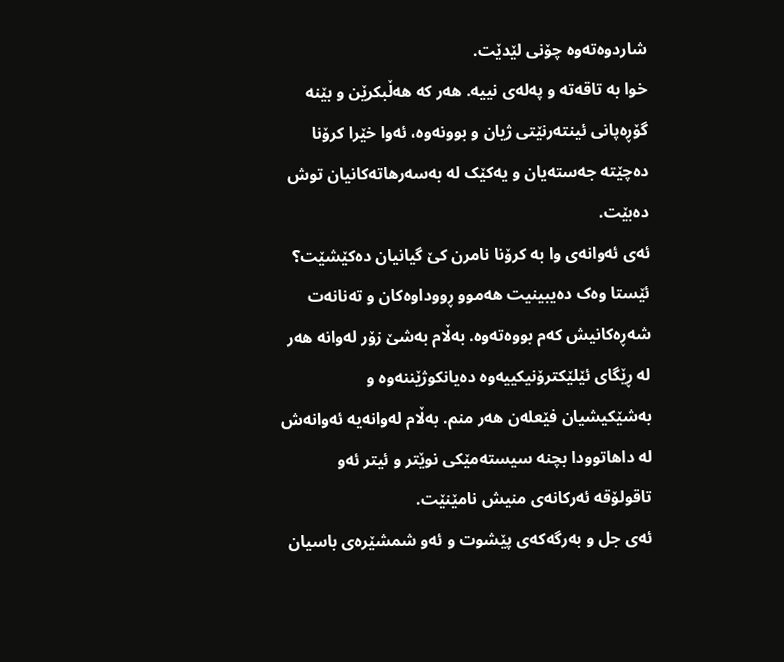شاردوەتەوە چۆنی لێدێت.
خوا بە تاقەتە و پەلەی نییە. هەر کە هەڵبکرێن و بێنە گۆڕەپانی ئینتەرنێتی ژیان و بوونەوە، ئەوا خێرا کرۆنا دەچێتە جەستەیان و یەکێک لە بەسەرهاتەکانیان توش دەبێت.
ئەی ئەوانەی وا بە کرۆنا نامرن کێ گیانیان دەکێشێت؟
ئێستا وەک دەیبینیت هەموو ڕووداوەکان و تەنانەت شەڕەکانیش کەم بووەتەوە. بەڵام بەشێ زۆر لەوانە هەر لە ڕێگای ئێلێکترۆنیکییەوە دەیانکوژێننەوە و بەشێکیشیان فێعلەن هەر منم. بەڵام لەوانەیە ئەوانەش لە داهاتوودا بچنە سیستەمێکی نوێتر و ئیتر ئەو تاقولۆقە ئەرکانەی منیش نامێنێت.
ئەی جل و بەرگەکەی پێشوت و ئەو شمشێرەی باسیان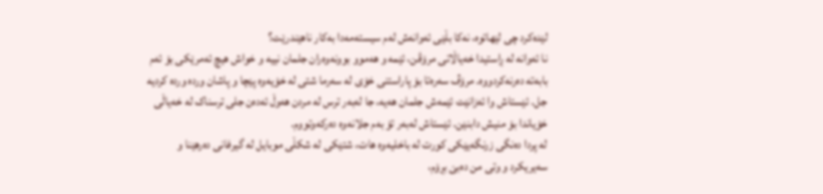لێدەکرد چی لێهاتوە، نەکا بڵێی ئەوانەش لەم سیستەمەدا بەکار ناهێندرێت؟
نا ئەوانە لە ڕاستیدا خەیاڵاتی مرۆڤن، ئێمە و هەموو بوونەوەران جلمان نییە و خواش هیچ ئەمرێکی بۆ ئەم بابەتە دەرنەکردووە. مرۆڤ سەرەتا بۆ پاراستنی خۆی لە سەرما شتی لە خۆیەوە پێچا و پاشان وردە وردە کردیە جل. ئێستاش وا ئەزانێت ئێمەش جلمان هەیە، جا لەبەر ترس لە مردن هەوڵ ئەدەن جلی ترسناک لە خەیاڵی خۆیاندا بۆ منیش دابنێن. ئێستاش لەبەر تۆ بەم جلانەوە دەرکەوتووم.
لە پردا دەنگی زرنگەیێکی کورت لە باخلیەوە هات، شتێکی لە شکڵی موبایل لە گیرفانی دەرهێنا و سەیریکرد و وتی من دەبێ بڕۆم،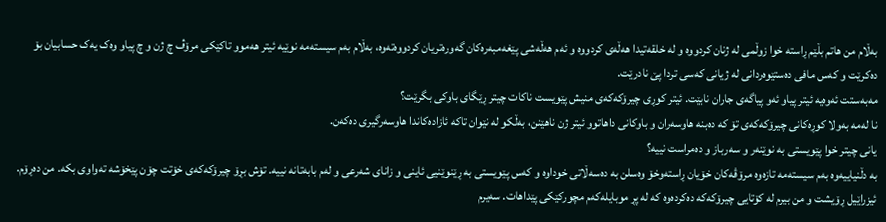بەڵام من هاتم بڵێم ڕاستە خوا زوڵمی لە ژنان کردووە و لە خلقەتیدا هەڵەی کردووە و ئەم هەڵەشی پێغەمبەرەکان گەورەتریان کردووەتەوە، بەڵام بەم سیستەمە نوێیە ئیتر هەموو تاکێکی مرۆڤ چ ژن و چ پیاو وەک یەک حسابیان بۆ دەکرێت و کەس مافی دەستێوەردانی لە ژیانی کەسی تردا پێ نادرێت.
مەبەستت ئەوەیە ئیتر پیاو ئەو پیاگەی جاران نابێت. ئیتر کوڕی چیرۆکەکەی منیش پێویست ناکات چیتر ڕێگای باوکی بگرێت؟
نا لەمە بەولا کوڕەکانی چیرۆکەکەی تۆ کە دەبنە هاوسەران و باوکانی داهاتوو ئیتر ژن ناهێنن، بەڵکو لە نێوان تاکە ئازادەکاندا هاوسەرگیری دەکەن.
یانی چیتر خوا پێویستی بە نوێنەر و سەرباز و دەمراست نییە؟
بە دڵنیاییەوە بەم سیستەمە تازەوە مرۆڤەکان خۆیان ڕاستەوخۆ وەسلن بە دەسەڵاتی خوداوە و کەس پێویستی بە ڕێنوێنیی ئاینی و زانای شەرعی و لەم بابەتانە نییە. تۆش بڕۆ چیرۆکەکەی خۆتت چۆن پێخۆشە تەواوی بکە. من دەڕۆم.
ئیزراێیل ڕۆیشت و من بیرم لە کۆتایی چیرۆکەکە دەکردەوە کە لە پڕ موبایلەکەم مچورکێکی پێداهات. سەیرم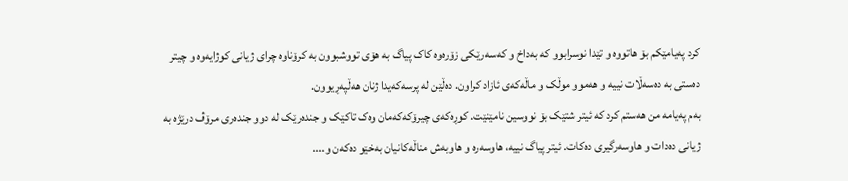کرد پەیامێکم بۆ هاتووە و تێدا نوسرابوو کە بەداخ و کەسەرێکی زۆرەوە کاک پیاگ بە هۆی تووشبوون بە کرۆناوە چرای ژیانی کوژایەوە و چیتر دەستی بە دەسەڵات نییە و هەموو موڵک و ماڵەکەی ئازاد کراون. دەڵێن لە پرسەکەیدا ژنان هەڵپەڕیوون.
بەم پەیامە من هەستم کرد کە ئیتر شتێک بۆ نووسین نامێنێت. کوڕەکەی چیرۆکەکەمان وەک تاکێک و جندەرێک لە دوو جندەری مرۆڤ درێژە بە ژیانی دەدات و هاوسەرگیری دەکات. ئیتر پیاگ نییە، هاوسەرە و هاوبەش مناڵەکانیان بەخێو دەکەن و....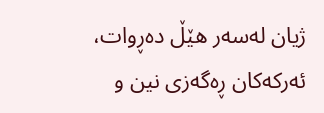ژیان لەسەر هێڵ دەڕوات، ئەرکەکان ڕەگەزی نین و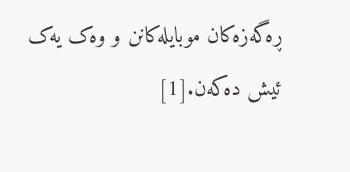ڕەگەزەکان موبایلەکانن و وەک یەک ئیش دەکەن.[1]